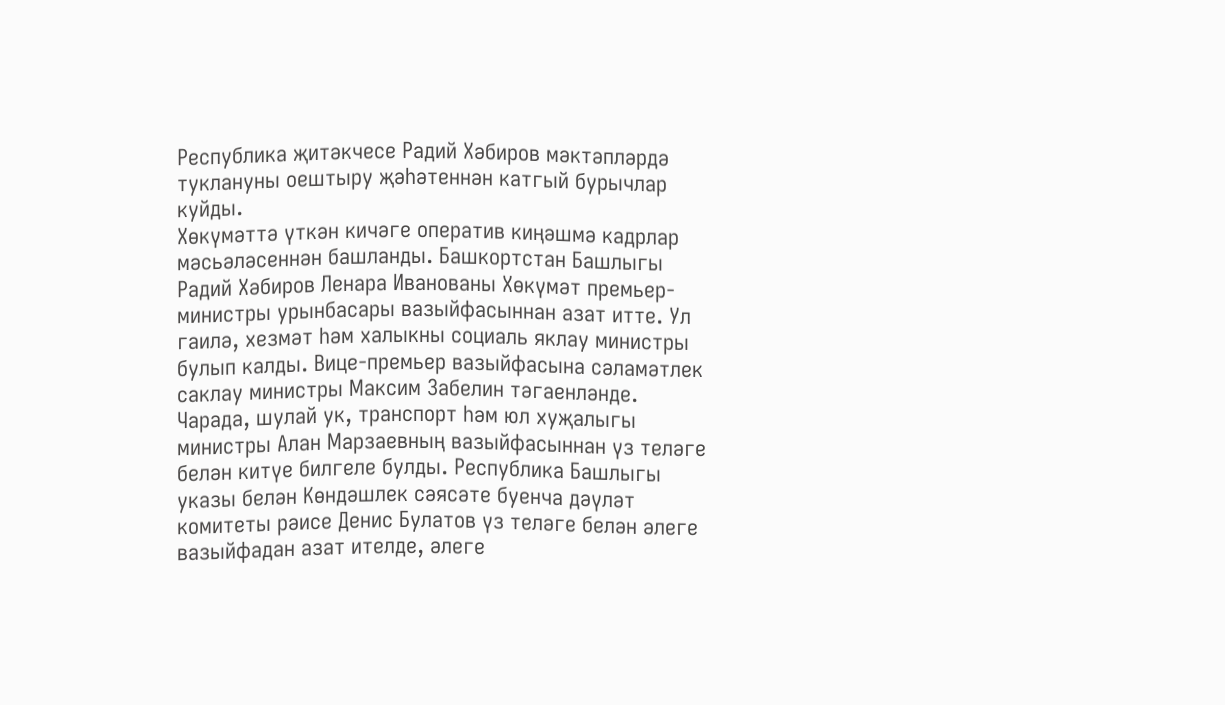Республика җитәкчесе Радий Хәбиров мәктәпләрдә туклануны оештыру җәһәтеннән катгый бурычлар куйды.
Хөкүмәттә үткән кичәге оператив киңәшмә кадрлар мәсьәләсеннән башланды. Башкортстан Башлыгы Радий Хәбиров Ленара Иванованы Хөкүмәт премьер-министры урынбасары вазыйфасыннан азат итте. Ул гаилә, хезмәт һәм халыкны социаль яклау министры булып калды. Вице-премьер вазыйфасына сәламәтлек саклау министры Максим Забелин тәгаенләнде.
Чарада, шулай ук, транспорт һәм юл хуҗалыгы министры Алан Марзаевның вазыйфасыннан үз теләге белән китүе билгеле булды. Республика Башлыгы указы белән Көндәшлек сәясәте буенча дәүләт комитеты рәисе Денис Булатов үз теләге белән әлеге вазыйфадан азат ителде, әлеге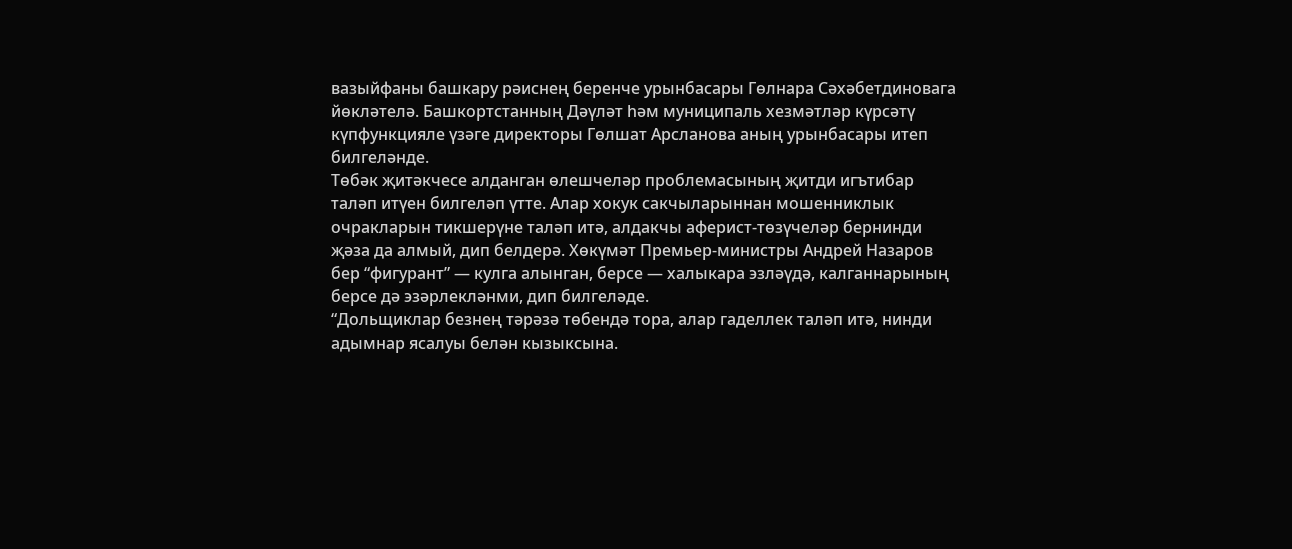вазыйфаны башкару рәиснең беренче урынбасары Гөлнара Сәхәбетдиновага йөкләтелә. Башкортстанның Дәүләт һәм муниципаль хезмәтләр күрсәтү күпфункцияле үзәге директоры Гөлшат Арсланова аның урынбасары итеп билгеләнде.
Төбәк җитәкчесе алданган өлешчеләр проблемасының җитди игътибар таләп итүен билгеләп үтте. Алар хокук сакчыларыннан мошенниклык очракларын тикшерүне таләп итә, алдакчы аферист-төзүчеләр бернинди җәза да алмый, дип белдерә. Хөкүмәт Премьер-министры Андрей Назаров бер “фигурант” — кулга алынган, берсе — халыкара эзләүдә, калганнарының берсе дә эзәрлекләнми, дип билгеләде.
“Дольщиклар безнең тәрәзә төбендә тора, алар гаделлек таләп итә, нинди адымнар ясалуы белән кызыксына.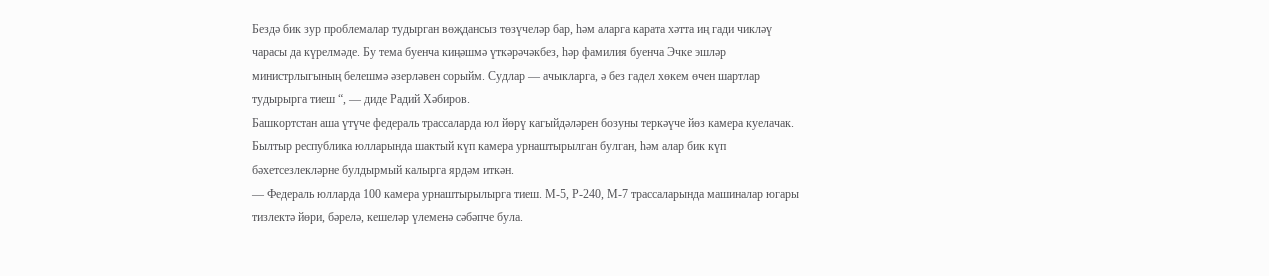Бездә бик зур проблемалар тудырган вөҗдансыз төзүчеләр бар, һәм аларга карата хәтта иң гади чикләү чарасы да күрелмәде. Бу тема буенча киңәшмә үткәрәчәкбез, һәр фамилия буенча Эчке эшләр министрлыгының белешмә әзерләвен сорыйм. Судлар — ачыкларга, ә без гадел хөкем өчен шартлар тудырырга тиеш “, — диде Радий Хәбиров.
Башкортстан аша үтүче федераль трассаларда юл йөрү кагыйдәләрен бозуны теркәүче йөз камера куелачак. Былтыр республика юлларында шактый күп камера урнаштырылган булган, һәм алар бик күп бәхетсезлекләрне булдырмый калырга ярдәм иткән.
— Федераль юлларда 100 камера урнаштырылырга тиеш. М-5, Р-240, М-7 трассаларында машиналар югары тизлектә йөри, бәрелә, кешеләр үлеменә сәбәпче була.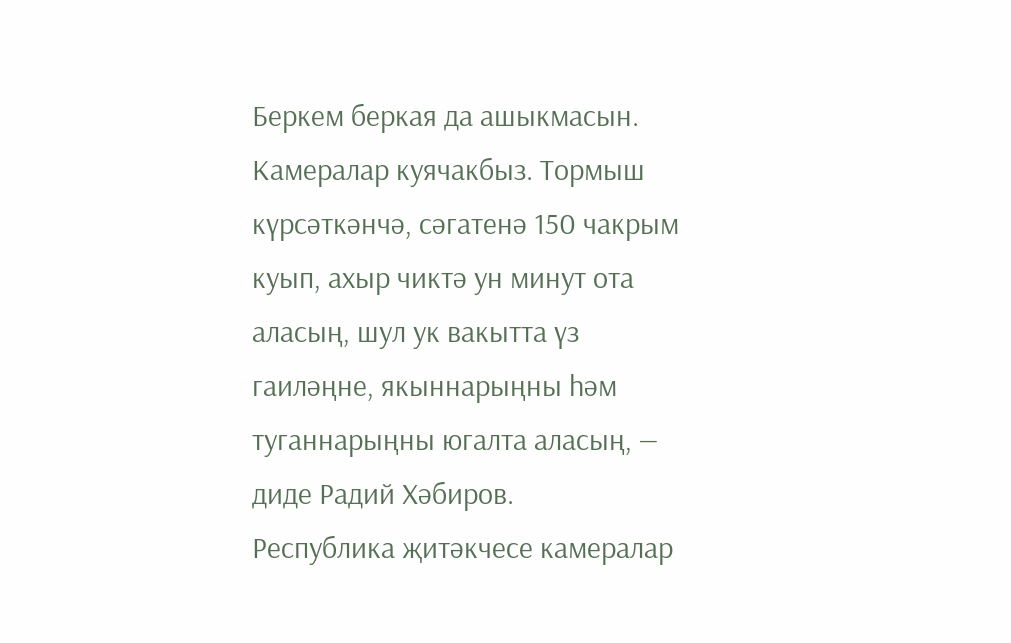Беркем беркая да ашыкмасын. Камералар куячакбыз. Тормыш күрсәткәнчә, сәгатенә 150 чакрым куып, ахыр чиктә ун минут ота аласың, шул ук вакытта үз гаиләңне, якыннарыңны һәм туганнарыңны югалта аласың, — диде Радий Хәбиров.
Республика җитәкчесе камералар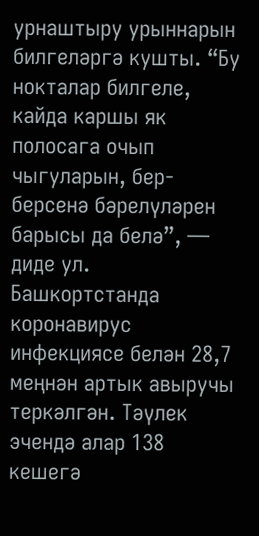урнаштыру урыннарын билгеләргә кушты. “Бу нокталар билгеле, кайда каршы як полосага очып чыгуларын, бер-берсенә бәрелүләрен барысы да белә”, — диде ул.
Башкортстанда коронавирус инфекциясе белән 28,7 меңнән артык авыручы теркәлгән. Тәүлек эчендә алар 138 кешегә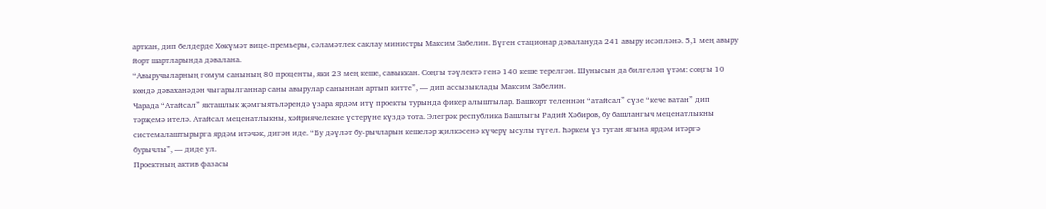арткан, дип белдерде Хөкүмәт вице-премьеры, сәламәтлек саклау министры Максим Забелин. Бүген стационар дәвалануда 241 авыру исәпләнә. 5,1 мең авыру йорт шартларында дәвалана.
“Авыручыларның гомум санының 80 проценты, яки 23 мең кеше, савыккан. Соңгы тәүлектә генә 140 кеше терелгән. Шунысын да билгеләп үтәм: соңгы 10 көндә дәваханәдән чыгарылганнар саны авырулар саныннан артып китте”, — дип ассызыклады Максим Забелин.
Чарада “Атайсал” якташлык җәмгыятьләрендә үзара ярдәм итү проекты турында фикер алыштылар. Башкорт теленнән “атайсал” сүзе “кече ватан” дип тәрҗемә ителә. Атайсал меценатлыкны, хәйриячелекне үстерүне күздә тота. Элегрәк республика Башлыгы Радий Хәбиров, бу башлангыч меценатлыкны системалаштырырга ярдәм итәчәк, дигән иде. “Бу дәүләт бу-рычларын кешеләр җилкәсенә күчерү ысулы түгел. Һәркем үз туган ягына ярдәм итәргә бурычлы”, — диде ул.
Проектның актив фазасы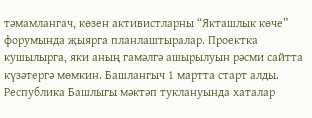тәмамлангач, көзен активистларны “Якташлык көче” форумында җыярга планлаштыралар. Проектка кушылырга, яки аның гамәлгә ашырылуын рәсми сайтта күзәтергә мөмкин. Башлангыч 1 мартта старт алды.
Республика Башлыгы мәктәп туклануында хаталар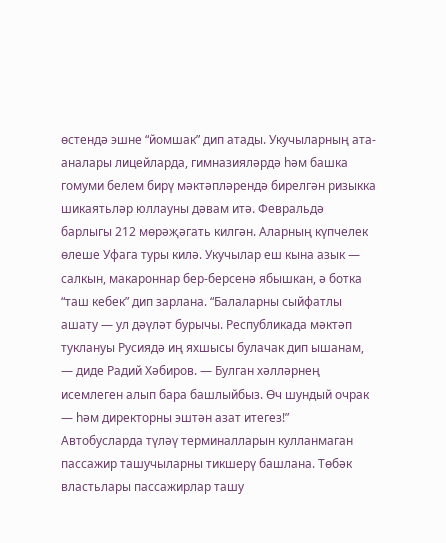өстендә эшне “йомшак” дип атады. Укучыларның ата-аналары лицейларда, гимназияләрдә һәм башка гомуми белем бирү мәктәпләрендә бирелгән ризыкка шикаятьләр юллауны дәвам итә. Февральдә барлыгы 212 мөрәҗәгать килгән. Аларның күпчелек өлеше Уфага туры килә. Укучылар еш кына азык — салкын, макароннар бер-берсенә ябышкан, ә ботка “таш кебек” дип зарлана. “Балаларны сыйфатлы ашату — ул дәүләт бурычы. Республикада мәктәп туклануы Русиядә иң яхшысы булачак дип ышанам, — диде Радий Хәбиров. — Булган хәлләрнең исемлеген алып бара башлыйбыз. Өч шундый очрак — һәм директорны эштән азат итегез!”
Автобусларда түләү терминалларын кулланмаган пассажир ташучыларны тикшерү башлана. Төбәк властьлары пассажирлар ташу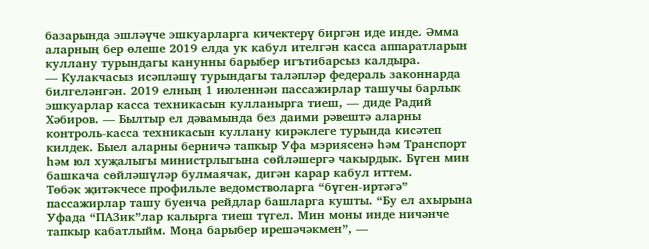базарында эшләүче эшкуарларга кичектерү биргән иде инде. Әмма аларның бер өлеше 2019 елда ук кабул ителгән касса аппаратларын куллану турындагы канунны барыбер игътибарсыз калдыра.
— Кулакчасыз исәпләшү турындагы таләпләр федераль законнарда билгеләнгән. 2019 елның 1 июленнән пассажирлар ташучы барлык эшкуарлар касса техникасын кулланырга тиеш, — диде Радий Хәбиров. — Былтыр ел дәвамында без даими рәвештә аларны контроль-касса техникасын куллану кирәклеге турында кисәтеп килдек. Быел аларны берничә тапкыр Уфа мэриясенә һәм Транспорт һәм юл хуҗалыгы министрлыгына сөйләшергә чакырдык. Бүген мин башкача сөйләшүләр булмаячак, дигән карар кабул иттем.
Төбәк җитәкчесе профильле ведомстволарга “бүген-иртәгә” пассажирлар ташу буенча рейдлар башларга кушты. “Бу ел ахырына Уфада “ПАЗик”лар калырга тиеш түгел. Мин моны инде ничәнче тапкыр кабатлыйм. Моңа барыбер ирешәчәкмен”, —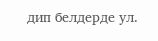дип белдерде ул.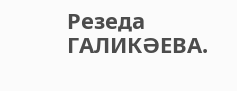Резеда ГАЛИКӘЕВА.